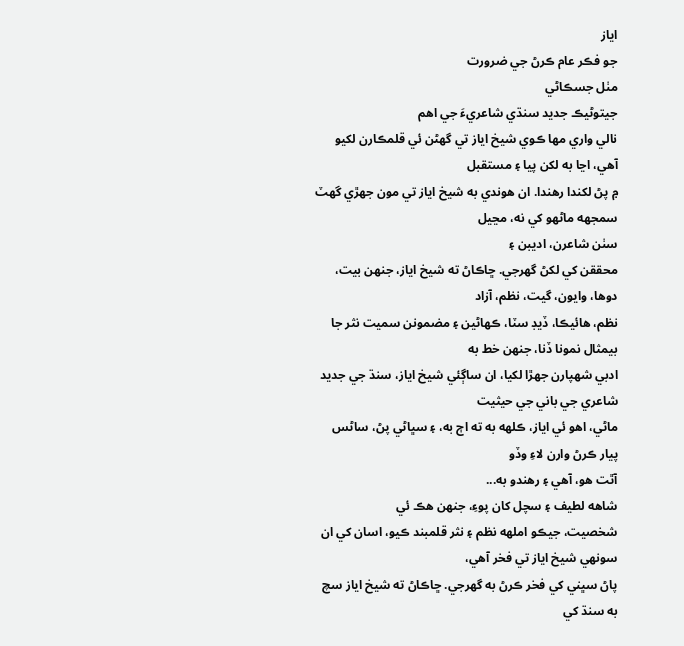اياز
جو فڪر عام ڪرڻ جي ضرورت
مٺل جسڪاڻي
جيتوڻيڪ جديد سنڌي شاعريءَ جي اهم
نالي واري مها ڪوي شيخ اياز تي گهڻن ئي قلمڪارن لکيو آهي، اڃا به لکن پيا ۽ مستقبل
۾ پڻ لکندا رهندا. ان هوندي به شيخ اياز تي مون جهڙي گهٽ سمجهه ماڻهو کي نه، مڃيل
سٺن شاعرن، اديبن ۽
محققن کي لکڻ گهرجي. ڇاڪاڻ ته شيخ اياز، جنهن بيت، دوها، وايون، گيت، نظم، آزاد
نظم، هائيڪا، ڏيڊ سٽا، ڪهاڻين ۽ مضمونن سميت نثر جا بيمثال نمونا ڏنا، جنهن خط به
ادبي شهپارن جهڙا لکيا، ان ساڳئي شيخ اياز، سنڌ جي جديد شاعري جي باني جي حيثيت
ماڻي، اهو ئي اياز، ڪلهه به ته اڄ به، ۽ سڀاڻي پڻ، ساڻس پيار ڪرڻ وارن لاءِ وڏو
آٿت هو، آهي ۽ رهندو به...
شاهه لطيف ۽ سچل کان پوءِ، جنهن هڪ ئي
شخصيت، جيڪو املهه نظم ۽ نثر قلمبند ڪيو، اسان کي ان سونهي شيخ اياز تي فخر آهي،
پاڻ سڀني کي فخر ڪرڻ به گهرجي. ڇاڪاڻ ته شيخ اياز سچ به سنڌ کي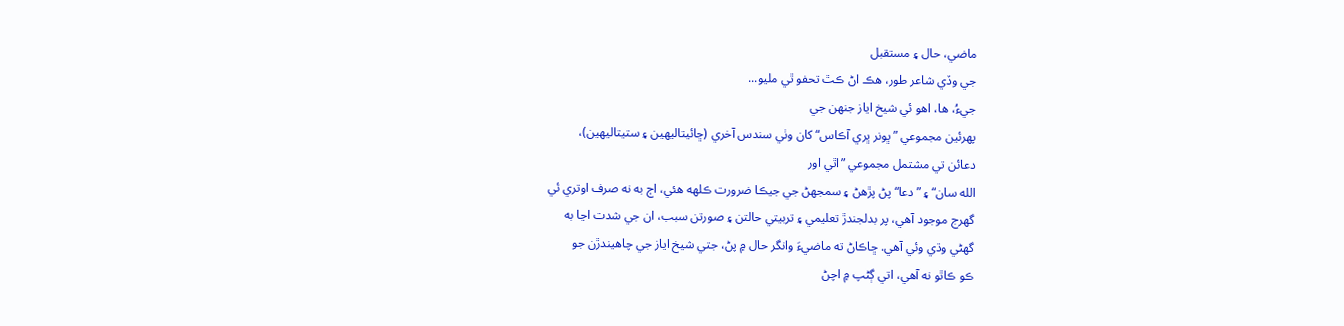ماضي، حال ۽ مستقبل
جي وڏي شاعر طور، هڪ اڻ ڪٿ تحفو ٿي مليو...
جيءُ، ها، اهو ئي شيخ اياز جنهن جي
پهرئين مجموعي ”ڀونر ڀري آڪاس“ کان وٺي سندس آخري (ڇائيتاليهين ۽ ستيتاليهين)،
دعائن تي مشتمل مجموعي ”اٿي اور
الله سان“ ۽ ”دعا“پڻ پڙهڻ ۽ سمجهڻ جي جيڪا ضرورت ڪلهه هئي، اڄ به نه صرف اوتري ئي
گهرج موجود آهي، پر بدلجندڙ تعليمي ۽ تربيتي حالتن ۽ صورتن سبب، ان جي شدت اڃا به
گهڻي وڌي وئي آهي. ڇاڪاڻ ته ماضيءَ وانگر حال ۾ پڻ، جتي شيخ اياز جي چاهيندڙن جو
ڪو ڪاٿو نه آهي، اتي ڳڻپ ۾ اچڻ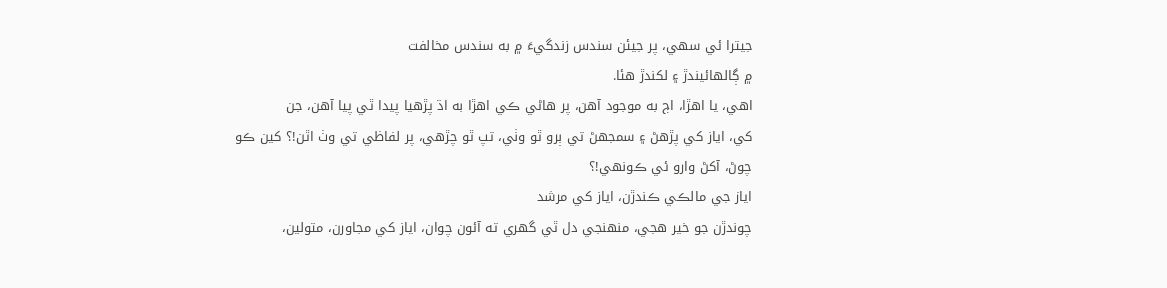جيترا ئي سهي، پر جيئن سندس زندگيءَ ۾ به سندس مخالفت
۾ ڳالهائيندڙ ۽ لکندڙ هئا.
اهي، يا اهڙا، اڄ به موجود آهن، پر هاڻي ڪي اهڙا به اڌ پڙهيا پيدا ٿي پيا آهن، جن
کي، اياز کي پڙهڻ ۽ سمجهڻ تي ٻرو ٿو وٺي، تپ ٿو چڙهي، پر لفاظي تي وٺ اٿن!؟ کين ڪو
چوڻ، آکڻ وارو ئي ڪونهي!؟
اياز جي مالڪي ڪندڙن، اياز کي مرشد
چوندڙن جو خير هجي، منهنجي دل ٿي گهري ته آئون چوان، اياز کي مجاورن، متولين،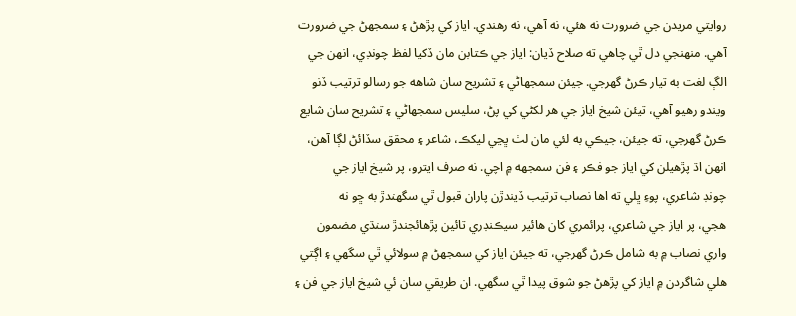روايتي مريدن جي ضرورت نه هئي، نه آهي، نه رهندي. اياز کي پڙهڻ ۽ سمجهڻ جي ضرورت
آهي. منهنجي دل ٿي چاهي ته صلاح ڏيان: اياز جي ڪتابن مان ڏکيا لفظ چونڊي، انهن جي
الڳ لغت به تيار ڪرڻ گهرجي. جيئن سمجهاڻي ۽ تشريح سان شاهه جو رسالو ترتيب ڏنو
ويندو رهيو آهي، تيئن شيخ اياز جي هر لکڻي کي پڻ، سليس سمجهاڻي ۽ تشريح سان شايع
ڪرڻ گهرجي، ته جيئن، جيڪي به لئي مان لٺ ڀڃي ليکڪ، شاعر ۽ محقق سڏائڻ لڳا آهن،
انهن اڌ پڙهيلن کي اياز جو فڪر ۽ فن سمجهه ۾ اچي. نه صرف ايترو، پر شيخ اياز جي
چونڊ شاعري، پوءِ ڀلي ته اها نصاب ترتيب ڏيندڙن پاران قبول ٿي سگهندڙ به ڇو نه
هجي، پر اياز جي شاعري، پرائمري کان هائير سيڪنڊري تائين پڙهائجندڙ سنڌي مضمون
واري نصاب ۾ به شامل ڪرڻ گهرجي، ته جيئن اياز کي سمجهڻ ۾ سولائي ٿي سگهي ۽ اڳتي
هلي شاگردن ۾ اياز کي پڙهڻ جو شوق پيدا ٿي سگهي. ان طريقي سان ئي شيخ اياز جي فن ۽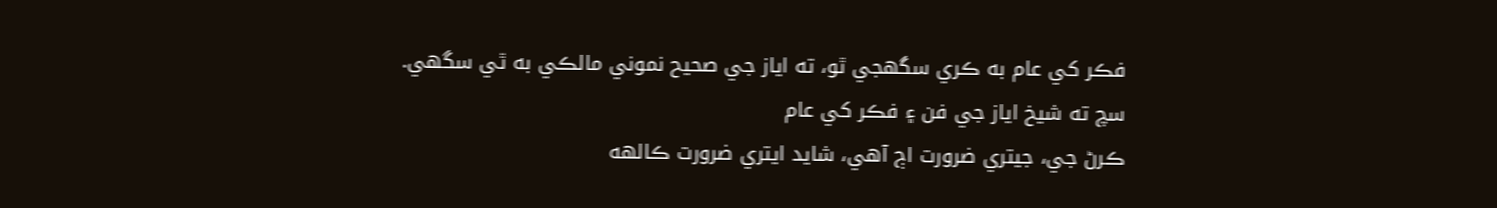فڪر کي عام به ڪري سگهجي ٿو، ته اياز جي صحيح نموني مالڪي به ٿي سگهي.
سچ ته شيخ اياز جي فن ۽ فڪر کي عام
ڪرڻ جي، جيتري ضرورت اڄ آهي، شايد ايتري ضرورت ڪالهه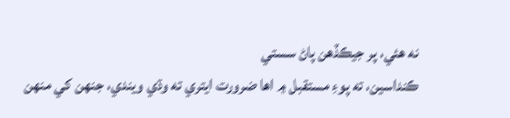نه هئي، پر جيڪڏهن پاڻ سستي
ڪنداسين، ته پوءِ مستقبل ۾ اها ضرورت ايتري ته وڌي ويندي، جنهن کي منهن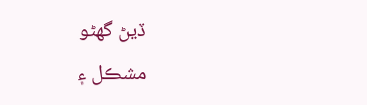ڏيڻ گهڻو
مشڪل ۽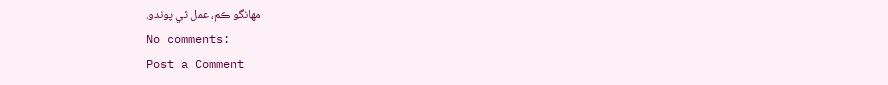مهانگو ڪم، عمل ٿي پوندو.
No comments:
Post a Comment